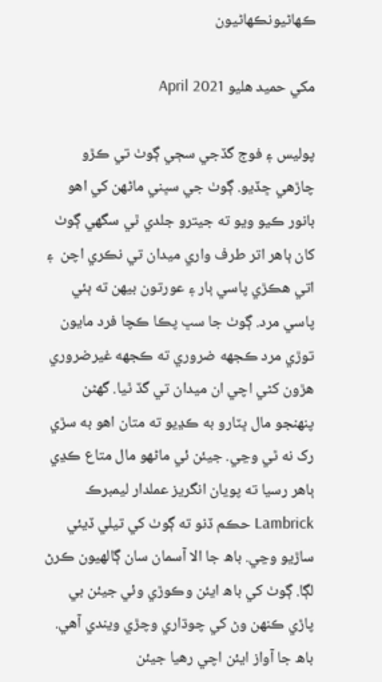ڪهاڻيونڪهاڻيون

مکي حميد هليو April 2021

پوليس ۽ فوج گڏجي سڄي ڳوٺ تي ڪڙو چاڙھي ڇڏيو. ڳوٺ جي سڀني ماڻهن کي اھو بانور ڪيو ويو ته جيترو جلدي ٿي سگھي ڳوٺ کان ٻاھر اتر طرف واري ميدان تي نڪري اچن  ۽ اتي ھڪڙي پاسي ٻار ۽ عورتون بيھن ته ٻئي پاسي مرد. ڳوٺ جا سڀ پڪا ڪچا فرد مايون توڙي مرد ڪجهه ضروري ته ڪجهه غيرضروري ھڙون کڻي اچي ان ميدان تي گڏ ٿيا. گھڻن پنهنجو مال ڀٽارو به ڪڍيو ته متان اھو به سڙي رک نه ٿي وڃي. جيئن ئي ماڻهو مال متاع ڪڍي ٻاھر رسيا ته پويان انگريز عملدار ليمبرڪ Lambrick حڪم ڏنو ته ڳوٺ کي تيلي ڏيئي ساڙيو وڃي. باھ جا الا آسمان سان ڳالهيون ڪرڻ لڳا. ڳوٺ کي باھ ايئن وڪوڙي وئي جيئن بي پاڙي ڪنهن وڻ کي چوڌاري وچڙي ويندي آهي. باھ جا آواز ايئن اچي رھيا جيئن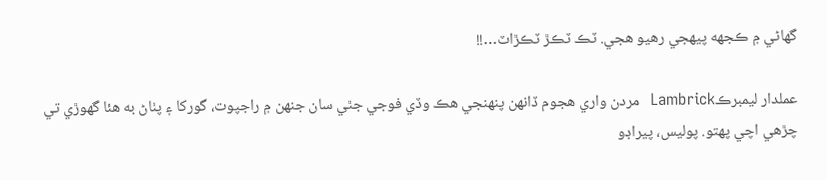گھاڻي ۾ ڪجهه پيھجي رھيو ھجي. ٽڪ ٽڪڙ ٽڪڙاٽ…!!

عملدار ليمبرڪLambrick  مردن واري ھجوم ڏانهن پنهنجي ھڪ وڏي فوجي جٿي سان جنهن ۾ راجپوت، گورکا ۽ پٺاڻ به هئا گھوڙي تي چڙھي اچي پھتو. پوليس، پيراڊو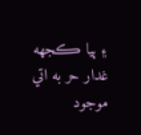۽ ٻيا ڪجهه غدار حر به اتي موجود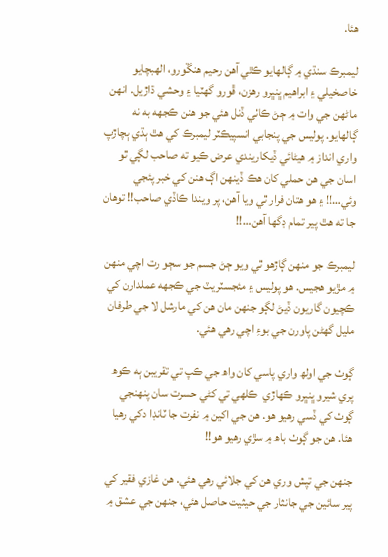هئا.

ليمبرڪ سنڌي ۾ ڳالھايو ڪٿي آھن رحيم ھنڱورو، الهبچايو خاصخيلي ۽ ابراھيم ڀنڀرو رھزن، ڦورو گھٽيا ۽ وحشي ڌاڙيل. انهن ماڻهن جي وات ۾ ڄڻ ڪاٺي ڏنل هئي جو ھنن ڪجهه به نه ڳالھايو. پوليس جي پنجابي انسپيڪٽر ليمبرڪ کي ھٿ ٻڌي ٻچاڙپ واري انداز ۾ هيڻائي ڏيکاريندي عرض ڪيو ته صاحب لڳي ٿو اسان جي ھن حملي کان ھڪ ڏينهن اڳ ھنن کي خبر پئجي وئي…!! ۽ ھو ھتان فرار ٿي ويا آهن، پر ويندا ڪاڏي صاحب!! توهان جا ته ھٿ پير تمام ڊگھا آهن…!!

ليمبرڪ جو منهن ڳاڙهو ٿي ويو ڄڻ جسم جو سڄو رت اچي منهن ۾ مڙيو ھجيس. ھو پوليس ۽ مئجسٽريٽ جي ڪجهه عملدارن کي ڪچيون گاريون ڏيڻ لڳو جنهن مان ھن کي مارشل لا جي طرفان مليل گھڻن پاورن جي بوءِ اچي رهي هئي.

ڳوٺ جي اولھ واري پاسي کان واھ جي ڪپ تي تقريبن ٻه ڪوھ پري شيرو ڀنڀرو ڪھاڙي  ڪلھي تي کڻي حسرت سان پنهنجي ڳوٺ کي ڏسي رھيو ھو. ھن جي اکين ۾ نفرت جا ٽانڊا دکي رھيا هئا. ھن جو ڳوٺ باھ ۾ سڙي رھيو ھو!!

جنهن جي تپش وري ھن کي جلائي رهي هئي. ھن غازي فقير کي پير سائين جي جانثار جي حيثيت حاصل هئي، جنهن جي عشق ۾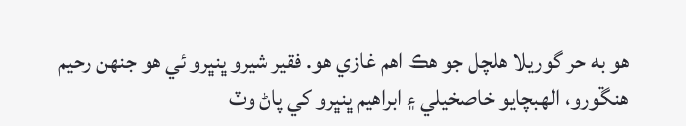ھو به حر گوريلا ھلچل جو ھڪ اھم غازي ھو. فقير شيرو ڀنڀرو ئي ھو جنهن رحيم ھنڱورو، الهبچايو خاصخيلي ۽ ابراھيم ڀنڀرو کي پاڻ وٽ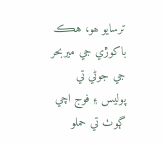ترسايو ھو، هڪ باکوڙي جي ميربحر جي جوڻي تي پوليس ۽ فوج اچي ڳوٺ تي حملو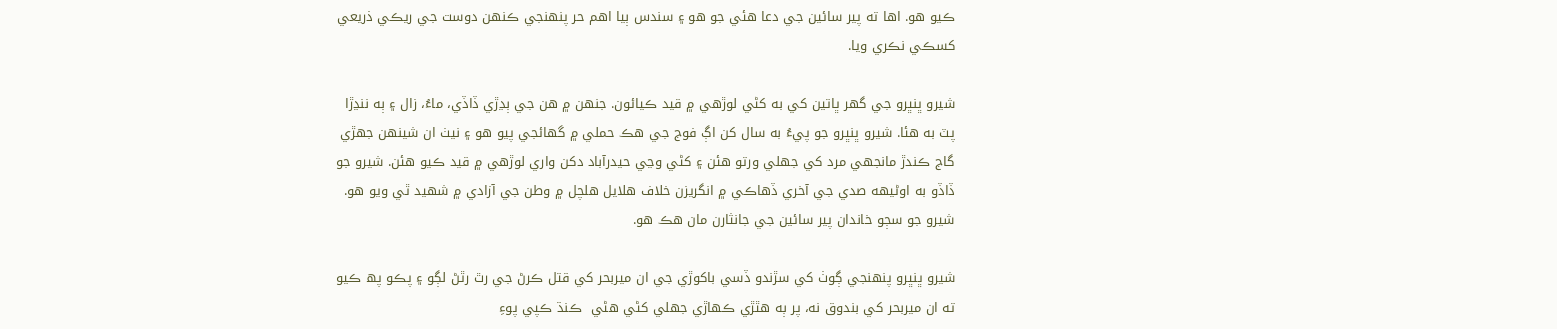ڪيو ھو. اھا ته پير سائين جي دعا هئي جو ھو ۽ سندس ٻيا اھم حر پنهنجي ڪنهن دوست جي ريڪي ذريعي کسڪي نڪري ويا.

شيرو ڀنڀرو جي گھر ڀاتين کي به کڻي لوڙھي ۾ قيد ڪيائون. جنهن ۾ ھن جي ٻڍڙي ڏاڏي، ماءُ، زال ۽ ٻه ننڍڙا پٽ به هئا. شيرو ڀنڀرو جو پيءُ به سال کن اڳ فوج جي ھڪ حملي ۾ گهائجي پيو ھو ۽ نيٺ ان شينهن جھڙي گاج ڪندڙ مانجھي مرد کي جھلي ورتو هئن ۽ کڻي وڃي حيدرآباد دکن واري لوڙهي ۾ قيد ڪيو هئن. شيرو جو ڏاڏو به اوڻيهه صدي جي آخري ڏھاڪي ۾ انگريزن خلاف ھلايل ھلچل ۾ وطن جي آزادي ۾ شھيد ٿي ويو ھو. شيرو جو سڄو خاندان پير سائين جي جانثارن مان ھڪ ھو.

شيرو ڀنڀرو پنهنجي ڳوٺ کي سڙندو ڏسي باکوڙي جي ان ميربحر کي قتل ڪرڻ جي رٿ رٿڻ لڳو ۽ پڪو پھ ڪيو ته ان ميربحر کي بندوق نه، پر ٻه ھٿڙي ڪھاڙي جھلي کڻي ھڻي  ڪنڌ ڪپي پوءِ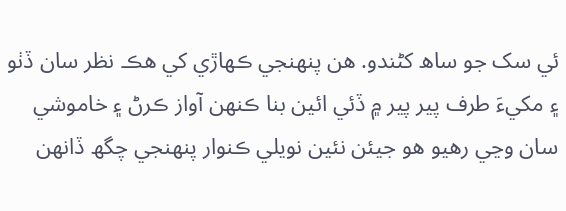ئي سک جو ساھ کڻندو. ھن پنهنجي ڪھاڙي کي ھڪ نظر سان ڏٺو ۽ مکيءَ طرف پير پير ۾ ڏئي ائين بنا ڪنهن آواز ڪرڻ ۽ خاموشي سان وڃي رھيو ھو جيئن نئين نويلي ڪنوار پنهنجي چگھ ڏانهن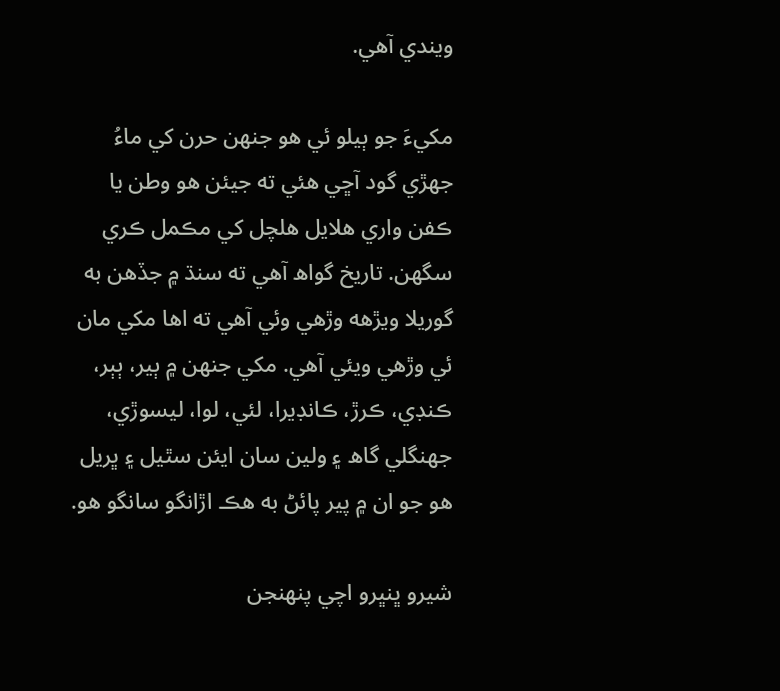ويندي آهي.

مکيءَ جو ٻيلو ئي ھو جنهن حرن کي ماءُ جھڙي گود آڇي هئي ته جيئن ھو وطن يا ڪفن واري ھلايل ھلچل کي مڪمل ڪري سگهن. تاريخ گواھ آهي ته سنڌ ۾ جڏھن به گوريلا ويڙهه وڙھي وئي آهي ته اھا مکي مان ئي وڙھي ويئي آهي. مکي جنهن ۾ ٻير، ٻٻر، ڪنڊي، ڪرڙ، ڪانڊيرا، لئي، لوا، ليسوڙي، جھنگلي گاھ ۽ ولين سان ايئن سٿيل ۽ ڀريل ھو جو ان ۾ پير پائڻ به ھڪ اڙانگو سانگو ھو.

شيرو ڀنڀرو اچي پنهنجن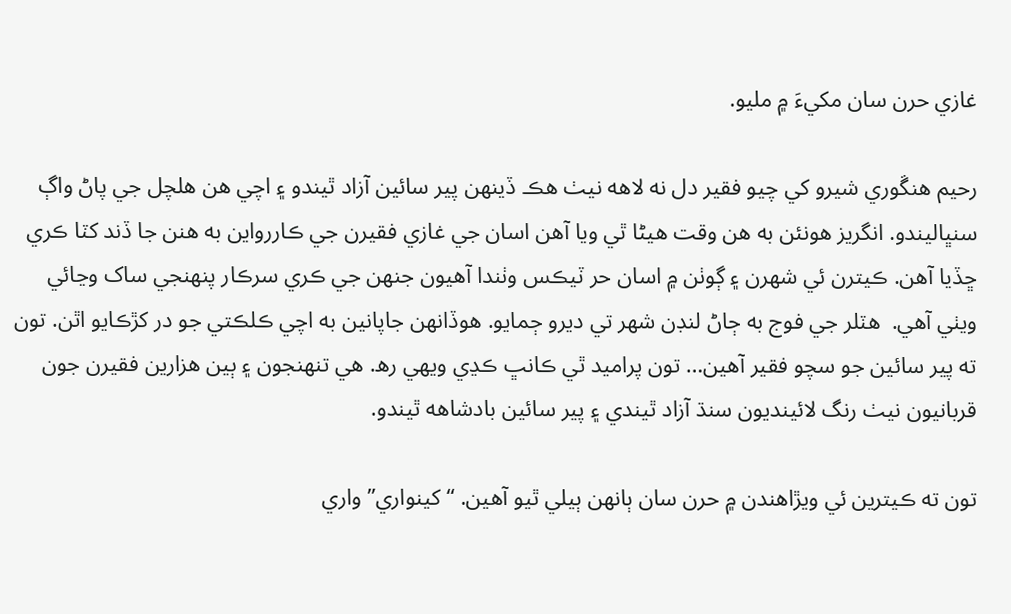غازي حرن سان مکيءَ ۾ مليو.

رحيم هنڱوري شيرو کي چيو فقير دل نه لاهه نيٺ ھڪ ڏينھن پير سائين آزاد ٿيندو ۽ اچي ھن ھلچل جي پاڻ واڳ سنڀاليندو. انگريز هونئن به ھن وقت ھيڻا ٿي ويا آهن اسان جي غازي فقيرن جي ڪاررواين به ھنن جا ڏند کٽا ڪري ڇڏيا آهن. ڪيترن ئي شھرن ۽ ڳوٺن ۾ اسان حر ٽيڪس وٺندا آھيون جنهن جي ڪري سرڪار پنهنجي ساک وڃائي ويٺي آهي.  ھٽلر جي فوج به ڄاڻ لنڊن شھر تي ديرو ڄمايو. ھوڏانھن جاپانين به اچي ڪلڪتي جو در کڙڪايو اٿن. تون ته پير سائين جو سچو فقير آهين… تون پراميد ٿي ڪانڀ ڪڍي ويھي رھ. ھي تنھنجون ۽ ٻين ھزارين فقيرن جون قربانيون نيٺ رنگ لائينديون سنڌ آزاد ٿيندي ۽ پير سائين بادشاهه ٿيندو.

تون ته ڪيترين ئي ويڙاھندن ۾ حرن سان ٻانهن ٻيلي ٿيو آھين. “کينواري” واري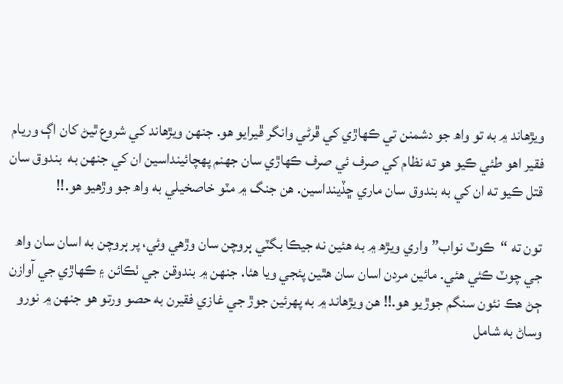ويڙھاند ۾ به تو واھ جو دشمنن تي ڪھاڙي کي ڦرڻي وانگر ڦيرايو ھو. جنهن ويڙھاند کي شروع ٿيڻ کان اڳ وريام فقير اھو طئي ڪيو ھو ته نظام کي صرف ئي صرف ڪھاڙي سان جھنم پهچائينداسين ان کي جنهن به  بندوق سان قتل ڪيو ته ان کي به بندوق سان ماري ڇڏينداسين. ھن جنگ ۾ مٽو خاصخيلي به واھ جو وڙھيو ھو.!!

تون ته “ڪوٽ نواب” واري ويڙھ ۾ به هئين نه جيڪا بگٽي ٻروچن سان وڙھي وئي، پر ٻروچن به اسان سان واھ جي چوٽ ڪئي هئي. مائين مردن اسان سان ھٿين پئجي ويا هئا. جنهن ۾ بندوقن جي ٺڪائن ۽ ڪھاڙي جي آوازن ڄڻ ھڪ نئون سنگم جوڙيو ھو.!! ھن ويڙھاند ۾ به پهرئين جوڙ جي غازي فقيرن به حصو ورتو ھو جنهن ۾ نورو وساڻ به شامل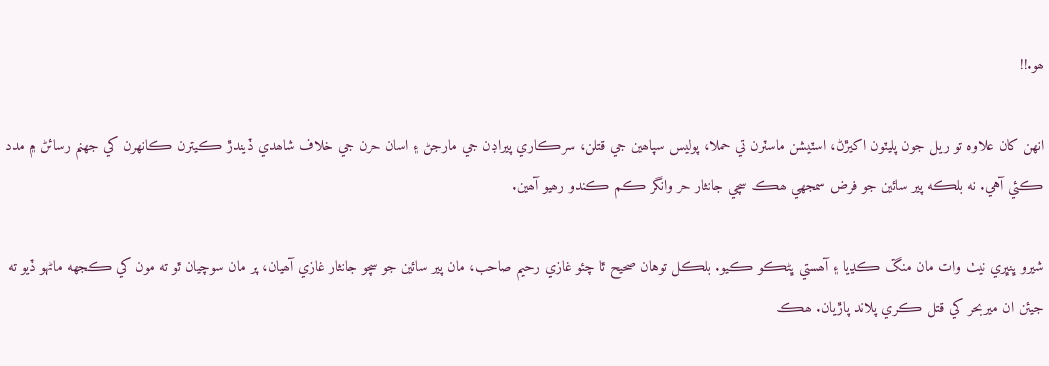ھو.!!

انھن کان علاوه تو ريل جون پليٽون اکيڙڻ، اسٽيشن ماسٽرن تي حملا، پوليس سپاھين جي قتلن، سرڪاري پيراڊن جي مارجڻ ۽ اسان حرن جي خلاف شاھدي ڏيندڙ ڪيترن ڪانھرن کي جھنم رسائڻ ۾ مدد ڪئي آهي. نه بلڪه پير سائين جو فرض سمجهي ھڪ سچي جانثار حر وانگر ڪم ڪندو رھيو آھين.

شيرو ڀنڀري نيٺ وات مان منڱ ڪڍيا ۽ آھستي ڀڻڪو ڪيو. بلڪل توهان صحيح ٿا چئو غازي رحيم صاحب، مان پير سائين جو سچو جانثار غازي آھيان، پر مان سوچيان ٿو ته مون کي ڪجهه ماڻهو ڏيو ته جيئن ان ميربحر کي قتل ڪري پلاند پاڙيان. ھڪ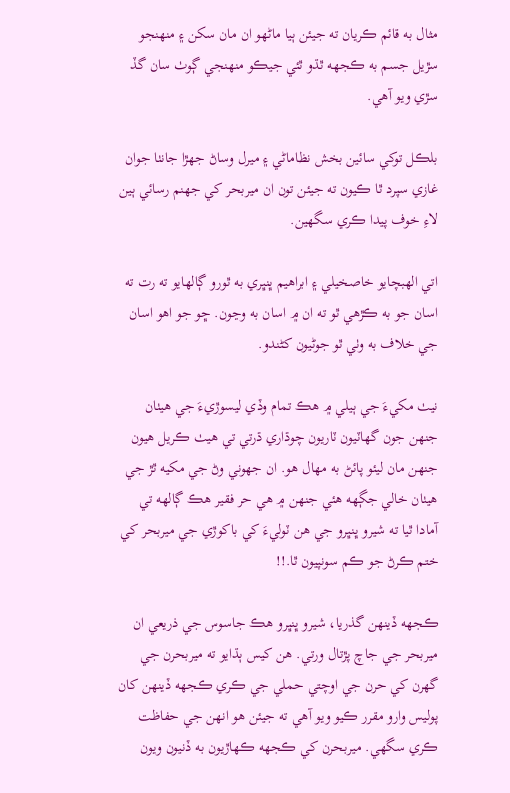مثال به قائم ڪريان ته جيئن ٻيا ماڻهو ان مان سکن ۽ منھنجو سڙيل جسم به ڪجهه ٿڌو ٿئي جيڪو منهنجي ڳوٺ سان گڏ سڙي ويو آهي.

بلڪل توکي سائين بخش نظاماڻي ۽ ميرل وساڻ جھڙا جانٺا جوان غازي سپرد ٿا ڪيون ته جيئن تون ان ميربحر کي جھنم رسائي ٻين لاءِ خوف پيدا ڪري سگھين.

اتي الهبچايو خاصخيلي ۽ ابراھيم ڀنڀري به ٿورو ڳالھايو ته رت ته اسان جو به ڪڙھي ٿو ته ان ۾ اسان به وڃون. ڇو جو اھو اسان جي خلاف به وٺي ٿو جوڻيون کڻندو.

نيٺ مکيءَ جي ٻيلي ۾ ھڪ تمام وڏي ليسوڙيءَ جي ھيٺان جنهن جون گھاٽيون ٽاريون چوڌاري ڌرتي تي ھيٺ ڪريل ھيون جنهن مان ليئو پائڻ به مھال ھو. ان جھوني وڻ جي مکيه ٿڙ جي ھيٺان خالي جڳهه هئي جنهن ۾ ھي حر فقير ھڪ ڳالهه تي آمادا ٿيا ته شيرو ڀنڀرو جي ھن ٽوليءَ کي باکوڙي جي ميربحر کي ختم ڪرڻ جو ڪم سونپيون ٿا.!!

ڪجهه ڏينهن گذريا، شيرو ڀنڀرو ھڪ جاسوس جي ذريعي ان ميربحر جي جاچ پڙتال ورتي. ھن کيس ٻڌايو ته ميربحرن جي گھرن کي حرن جي اوچتي حملي جي ڪري ڪجهه ڏينهن کان پوليس وارو مقرر ڪيو ويو آهي ته جيئن ھو انهن جي حفاظت ڪري سگهي. ميربحرن کي ڪجهه ڪھاڙيون به ڏنيون ويون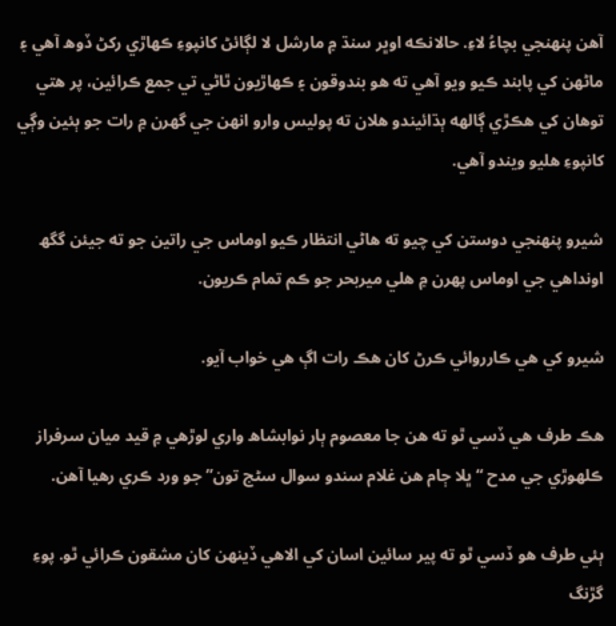آھن پنهنجي بچاءُ لاءِ. حالانڪه اوڀر سنڌ ۾ مارشل لا لڳائڻ کانپوءِ ڪھاڙي رکڻ ڏوھ آهي ۽ ماڻهن کي پابند ڪيو ويو آهي ته ھو بندوقون ۽ ڪھاڙيون ٿاڻي تي جمع ڪرائين، پر ھتي توهان کي ھڪڙي ڳالهه ٻڌائيندو ھلان ته پوليس وارو انهن جي گھرن ۾ رات جو ٻئين وڳي کانپوءِ ھليو ويندو آهي.

شيرو پنهنجي دوستن کي چيو ته ھاڻي انتظار ڪيو اوماس جي راتين جو ته جيئن گگھ اونداهي جي اوماس پھرن ۾ ھلي ميربحر جو ڪم تمام ڪريون.

شيرو کي ھي ڪارروائي ڪرڻ کان ھڪ رات اڳ ھي خواب آيو.

ھڪ طرف ھي ڏسي ٿو ته ھن جا معصوم ٻار نوابشاھ واري لوڙهي ۾ قيد ميان سرفراز ڪلھوڙي جي مدح “ڀلا ڄام ھن غلام سندو سوال سڻج تون” جو ورد ڪري رھيا آهن.

ٻئي طرف ھو ڏسي ٿو ته پير سائين اسان کي الاهي ڏينهن کان مشقون ڪرائي ٿو. پوءِ گڙنگ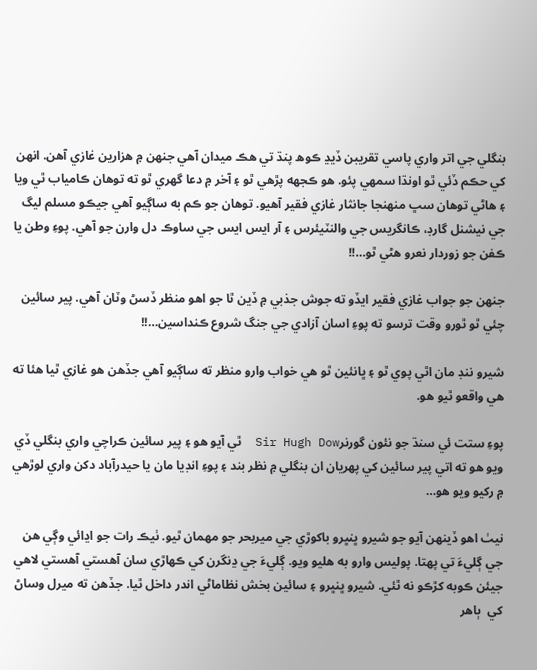بنگلي جي اتر واري پاسي تقريبن ڏيڍ ڪوھ پنڌ تي ھڪ ميدان آهي جنهن ۾ ھزارين غازي آهن. انهن کي حڪم ڏئي ٿو اونڌا سمھي پئو. ھو ڪجهه پڙھي ٿو ۽ آخر ۾ دعا گھري ٿو ته توهان ڪامياب ٿي ويا ۽ ھاڻي توهان سڀ منھنجا جانثار غازي فقير آھيو. توهان جو ڪم به ساڳيو آهي جيڪو مسلم ليگ جي نيشنل گارڊ، ڪانگريس جي والنٽيئرس ۽ آر ايس ايس جي ساوڪ دل وارن جو آهي. پوءِ وطن يا ڪفن جو زوردار نعرو ھڻي ٿو…!!

جنهن جو جواب غازي فقير ايڏو ته جوش جذبي ۾ ڏين ٿا جو اھو منظر ڏسڻ وٽان آهي. پير سائين چئي ٿو ٿورو وقت ترسو ته پوءِ اسان آزادي جي جنگ شروع ڪنداسين…!!

شيرو ننڊ مان اٿي پوي ٿو ۽ ڀانئين ٿو ھي خواب وارو منظر ته ساڳيو آهي جڏهن ھو غازي ٿيا هئا ته ھي واقعو ٿيو ھو.

پوءِ ستت ئي سنڌ جو نئون گورنرSir Hugh Dow  ٿي آيو هو ۽ پير سائين ڪراچي واري بنگلي ڏي ويو ھو ته اتي پير سائين کي پھريان ان بنگلي ۾ نظر بند ۽ پوءِ انڊيا مان يا حيدرآباد دکن واري لوڙهي ۾ رکيو ويو ھو…

نيٺ اھو ڏينهن آيو جو شيرو ڀنڀرو باکوڙي جي ميربحر جو مھمان ٿيو. ٺيڪ رات جو اڍائي وڳي ھن جي ڳليءَ تي پھتا. پوليس وارو به ھليو ويو. ڳليءَ جي ڍنگرن کي ڪھاڙي سان آھستي آھستي لاھي جيئن ڪوبه کڙڪو نه ٿئي. شيرو ڀنڀرو ۽ سائين بخش نظاماڻي اندر داخل ٿيا. جڏهن ته ميرل وساڻ کي  ٻاھر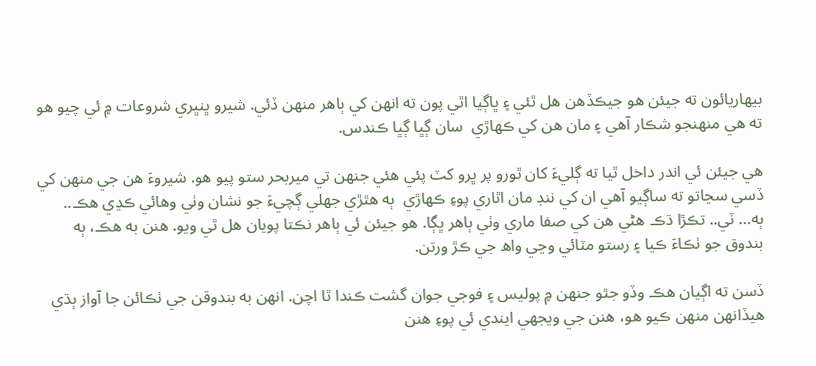بيھاريائون ته جيئن ھو جيڪڏهن ھل ٿئي ۽ ڀاڳيا اٿي پون ته انهن کي ٻاھر منهن ڏئي. شيرو ڀنڀري شروعات ۾ ئي چيو ھو ته ھي منهنجو شڪار آهي ۽ مان ھن کي ڪھاڙي  سان ڳڀا ڳڀا ڪندس.

ھي جيئن ئي اندر داخل ٿيا ته ڳليءَ کان ٿورو پر ڀرو کٽ پئي هئي جنهن تي ميربحر ستو پيو ھو. شيروءَ ھن جي منهن کي ڏسي سڃاتو ته ساڳيو آهي ان کي ننڊ مان اٿاري پوءِ ڪھاڙي  ٻه ھٿڙي جھلي ڳچيءَ جو نشان وٺي وهائي ڪڍي ھڪ.. ٻه… ٽي.. تڪڙا ڌڪ ھڻي ھن کي صفا ماري وٺي ٻاھر ڀڳا. ھو جيئن ئي ٻاھر نڪتا پويان ھل ٿي ويو. ھنن به ھڪ، ٻه بندوق جو ٺڪاءَ ڪيا ۽ رستو مٽائي وڃي واھ جي ڪڙ ورتن.

ڏسن ته اڳيان ھڪ وڏو جٿو جنهن ۾ پوليس ۽ فوجي جوان گشت ڪندا ٿا اچن. انھن به بندوقن جي ٺڪائن جا آواز ٻڌي ھيڏانھن منهن ڪيو ھو، ھنن جي ويجهي ايندي ئي پوءِ ھنن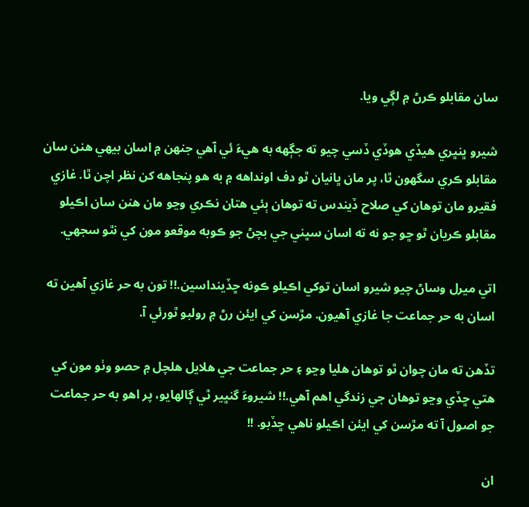سان مقابلو ڪرڻ ۾ لڳي ويا.

شيرو ڀنڀري ھيڏي ھوڏي ڏسي چيو ته جڳهه به ھيءَ ئي آهي جنهن ۾ اسان بيھي ھنن سان مقابلو ڪري سگھون ٿا، پر مان ڀانيان ٿو دف اونداهه ۾ به ھو پنجاهه کن نظر اچن ٿا. غازي فقيرو مان توهان کي صلاح ڏيندس ته توهان ٻئي ھتان نڪري وڃو مان ھنن سان اڪيلو مقابلو ڪريان ٿو ڇو جو نه ته اسان سڀني جي بچڻ جو ڪوبه موقعو مون کي نٿو سجھي.

اتي ميرل وساڻ چيو شيرو اسان توکي اڪيلو ڪونه ڇڏينداسين.!! تون به حر غازي آھين ته اسان به حر جماعت جا غازي آھيون. مڙسن کي ايئن رڻ ۾ رولبو ٿورئي آ.

تڏھن ته مان چوان ٿو توهان ھليا وڃو ۽ حر جماعت جي ھلايل ھلچل ۾ حصو وٺو مون کي ھتي ڇڏي وڃو توهان جي زندگي اھم آهي.!! شيروءَ گنڀير ٿي ڳالھايو، پر اھو به حر جماعت جو اصول آ ته مڙسن کي ايئن اڪيلو ناھي ڇڏبو. !!

ان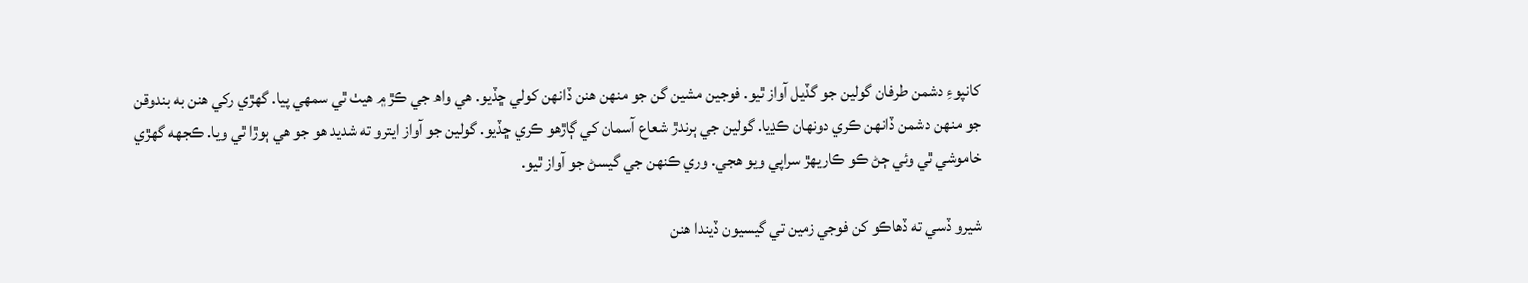کانپوءِ دشمن طرفان گولين جو گڏيل آواز ٿيو. فوجين مشين گن جو منهن ھنن ڏانهن کولي ڇڏيو. ھي واھ جي ڪڙ ۾ ھيٺ ٿي سمھي پيا. گھڙي رکي ھنن به بندوقن جو منهن دشمن ڏانهن ڪري دونھان ڪڍيا. گولين جي ٻرندڙ شعاع آسمان کي ڳاڙهو ڪري ڇڏيو. گولين جو آواز ايترو ته شديد ھو جو ھي ٻوڙا ٿي ويا. ڪجهه گھڙي خاموشي ٿي وئي ڄڻ ڪو ڪاريھڙ سراپي ويو ھجي. وري ڪنهن جي گيسڻ جو آواز ٿيو.

شيرو ڏسي ته ڏھاڪو کن فوجي زمين تي گيسيون ڏيندا ھنن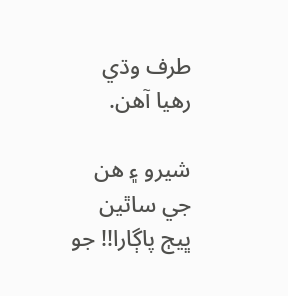طرف وڌي رھيا آھن.

شيرو ۽ ھن جي ساٿين ڀيڄ پاڳارا!! جو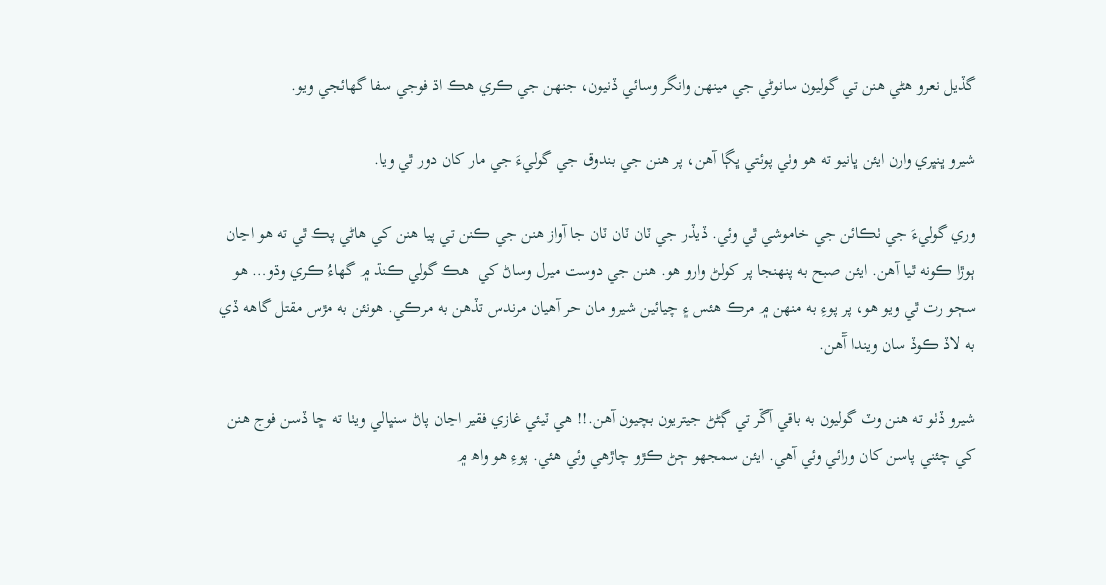گڏيل نعرو ھڻي ھنن تي گوليون سانوڻي جي مينهن وانگر وسائي ڏنيون، جنهن جي ڪري ھڪ اڌ فوجي سفا گھائجي ويو.

شيرو ڀنڀري وارن ايئن ڀانيو ته ھو وٺي پوئتي ڀڳا آهن، پر ھنن جي بندوق جي گوليءَ جي مار کان دور ٿي ويا.

وري گوليءَ جي ٺڪائن جي خاموشي ٿي وئي. ڏيڏر جي ٽان ٽان ٽان جا آواز ھنن جي ڪنن تي پيا ھنن کي ھاڻي پڪ ٿي ته ھو اڃان ٻوڙا ڪونه ٿيا آھن. ايئن صبح به پنھنجا پر کولڻ وارو ھو. ھنن جي دوست ميرل وساڻ کي  ھڪ گولي ڪنڌ ۾ گھاءُ ڪري وڌو… ھو سڄو رت ٿي ويو ھو، پر پوءِ به منهن ۾ مرڪ ھئس ۽ چيائين شيرو مان حر آھيان مرندس تڏھن به مرڪي. هونئن به مڙس مقتل گاهه ڏي به لاڏ ڪوڏ سان ويندا آٓهن.

شيرو ڏٺو ته ھنن وٽ گوليون به باقي آڱر تي ڳڻڻ جيتريون بچيون آھن.!! ھي ٽيئي غازي فقير اڃان پاڻ سنڀالي ويٺا ته ڇا ڏسن فوج ھنن کي چئني پاسن کان ورائي وئي آهي. ايئن سمجھو ڄڻ ڪڙو چاڙھي وئي هئي. پوءِ ھو واھ ۾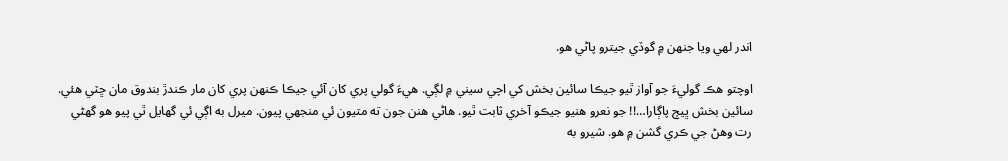اندر لھي ويا جنهن ۾ گوڏي جيترو پاڻي ھو.

اوچتو ھڪ گوليءَ جو آواز ٿيو جيڪا سائين بخش کي اچي سيني ۾ لڳي. ھيءَ گولي پري کان آئي جيڪا ڪنهن پري کان مار ڪندڙ بندوق مان ڇٽي هئي. سائين بخش ڀيڄ پاڳارا…!! جو نعرو هنيو جيڪو آخري ثابت ٿيو. ھاڻي ھنن جون ته متيون ئي منجھي پيون. ميرل به اڳي ئي گھايل ٿي پيو ھو گهڻي رت وھڻ جي ڪري گشن ۾ ھو. شيرو به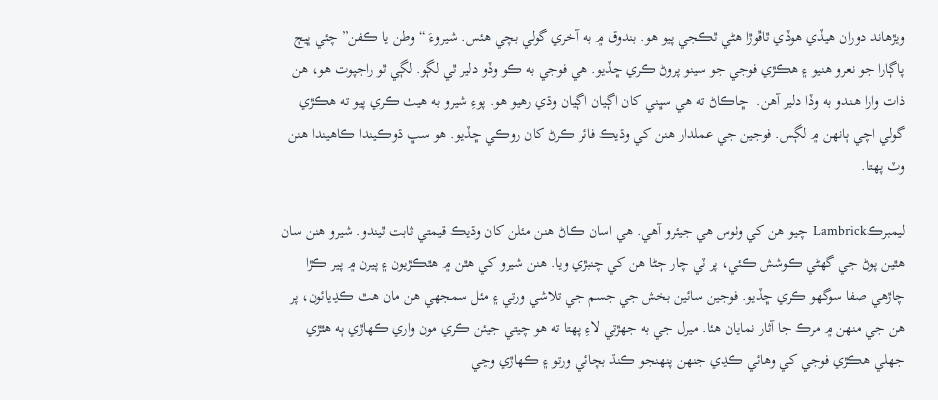ويڙھاند دوران ھيڏي ھوڏي ٿاڦوڙا ھڻي ٿڪجي پيو ھو. بندوق ۾ به آخري گولي بچي هئس. شيروءَ “وطن يا ڪفن” چئي ڀيڄ پاڳارا جو نعرو ھنيو ۽ ھڪڙي فوجي جو سينو پروڻ ڪري ڇڏيو. ھي فوجي به ڪو وڏو دلير ٿي لڳو. لڳي ٿو راجپوت ھو، ھن ذات وارا ھـندو به وڏا دلير آهن.  ڇاڪاڻ ته ھي سڀني کان اڳيان اڳيان وڌي رھيو ھو. پوءِ شيرو به ھيٺ ڪري پيو ته ھڪڙي گولي اچي ٻانهن ۾ لڳس. فوجين جي عملدار ھنن کي وڌيڪ فائر ڪرڻ کان روڪي ڇڏيو. ھو سڀ ڌوڪيندا ڪاھيندا ھنن وٽ پھتا.

ليمبرڪLambrick  چيو ھن کي وٺوس ھي جيئرو آهي. ھي اسان ڪاڻ ھنن مئلن کان وڌيڪ قيمتي ثابت ٿيندو. شيرو ھنن سان ھٿين پوڻ جي گهڻي ڪوشش ڪئي، پر ٽي چار ڄڻا ھن کي چنبڙي ويا. ھنن شيرو کي ھٿن ۾ ھٿڪڙيون ۽ پيرن ۾ پير ڪڙا چاڙھي صفا سوگھو ڪري ڇڏيو. فوجين سائين بخش جي جسم جي تلاشي ورتي ۽ مئل سمجهي ھن مان ھٿ ڪڍيائون، پر ھن جي منهن ۾ مرڪ جا آثار نمايان هئا. ميرل جي به جھڙتي لاءِ پھتا ته ھو چيتي جيئن ڪري مون واري ڪھاڙي ٻه ھٿڙي جھلي ھڪڙي فوجي کي وهائي ڪڍي جنهن پنهنجو ڪنڌ بچائي ورتو ۽ ڪھاڙي وڃي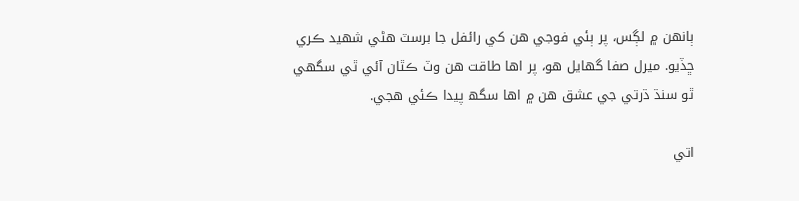ٻانهن ۾ لڳس، پر ٻئي فوجي ھن کي رائفل جا برسٽ ھڻي شھيد ڪري ڇڏيو. ميرل صفا گھايل ھو، پر اھا طاقت ھن وٽ ڪٿان آئي ٿي سگھي ٿو سنڌ ڌرتي جي عشق ھن ۾ اھا سگھ پيدا ڪئي ھجي.

اتي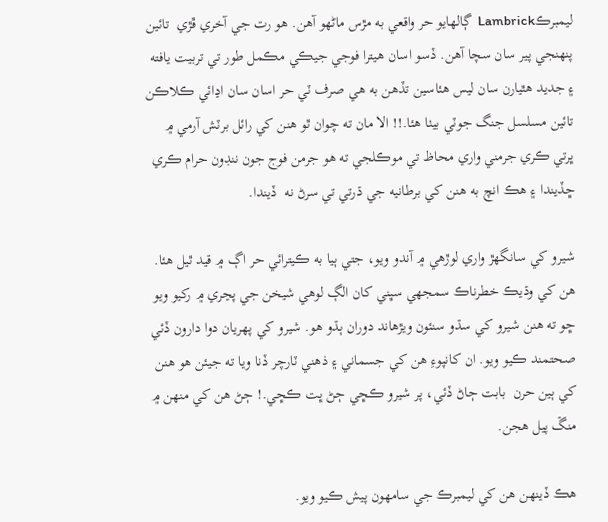ليمبرڪLambrick  ڳالهايو حر واقعي به مڙس ماڻهو آھن. ھو رت جي آخري ڦڙي  تائين پنهنجي پير سان سچا آهن. ڏسو اسان ھيترا فوجي جيڪي مڪمل طور تي تربيت يافته ۽ جديد ھٿيارن سان ليس هئاسين تڏهن به ھي صرف ٽي حر اسان سان اڍائي ڪلاڪن تائين مسلسل جنگ جوٽي بيٺا هئا.!! الا مان ته چوان ٿو ھنن کي رائل برٽش آرمي ۾ ڀرتي ڪري جرمني واري محاظ تي موڪلجي ته ھو جرمن فوج جون ننڊون حرام ڪري ڇڏيندا ۽ ھڪ انچ به ھنن کي برطانيه جي ڌرتي تي سرڻ نه  ڏيندا.

شيرو کي سانگھڙ واري لوڙهي ۾ آندو ويو، جتي ٻيا به ڪيترائي حر اڳ ۾ قيد ٿيل هئا. ھن کي وڌيڪ خطرناڪ سمجهي سڀني کان الڳ لوھي شيخن جي پڃري ۾ رکيو ويو ڇو ته ھنن شيرو کي سڌو سنئون ويڙھاند دوران ٻڌو ھو. شيرو کي پھريان دوا دارون ڏئي صحتمند ڪيو ويو. ان کانپوءِ ھن کي جسماني ۽ ذھني ٽارچر ڏنا ويا ته جيئن ھو ھنن کي ٻين حرن  بابت ڄاڻ ڏئي، پر شيرو ڪڇي ڄڻ ڀت ڪڇي.! ڄڻ ھن کي منهن ۾ منڱ پيل ھجن.

ھڪ ڏينهن ھن کي ليمبرڪ جي سامهون پيش ڪيو ويو.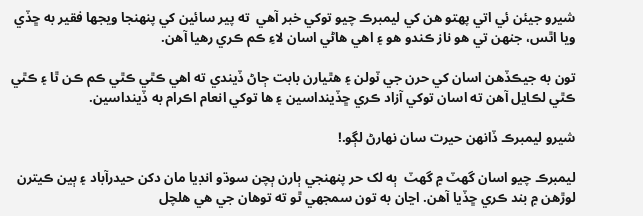شيرو جيئن ئي اتي پھتو ھن کي ليمبرڪ چيو توکي خبر آهي  ته پير سائين کي پنھنجا ويجھا فقير به ڇڏي ويا اٿس، جنهن تي ھو ناز ڪندو ھو ۽ اھي ھاڻي اسان لاءِ ڪم ڪري رھيا آھن.

تون به جيڪڏهن اسان کي حرن جي ٽولن ۽ ھٿيارن بابت ڄاڻ ڏيندي ته اھي ڪٿي ڪٿي ڪم ڪن ٿا ۽ ڪٿي ڪٿي لڪايل آهن ته اسان توکي آزاد ڪري ڇڏينداسين ۽ ھا توکي انعام اڪرام به ڏينداسين.

شيرو ليمبرڪ ڏانهن حيرت سان نھارڻ لڳو.!

ليمبرڪ چيو اسان گھٽ ۾ گھٽ  ٻه لک حر پنهنجي ٻارن ٻچن سوڌو انڊيا مان دکن حيدرآباد ۽ ٻين ڪيترن لوڙھن ۾ بند ڪري ڇڏيا آھن. اڃان به تون سمجهي ٿو ته توهان جي ھي ھلچل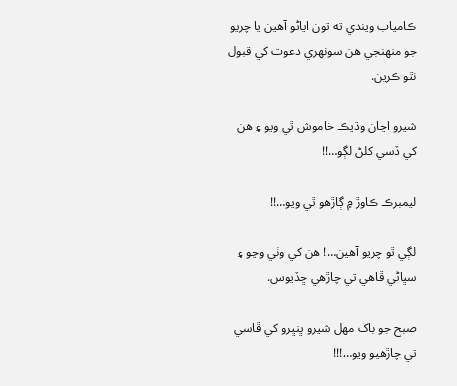ڪامياب ويندي ته تون اياڻو آھين يا چريو جو منھنجي ھن سونھري دعوت کي قبول نٿو ڪرين.

شيرو اڃان وڌيڪ خاموش ٿي ويو ۽ ھن کي ڏسي کلڻ لڳو…!!

ليمبرڪ ڪاوڙ ۾ ڳاڙھو ٿي ويو…!!

لڳي ٿو چريو آھين…! ھن کي وٺي وڃو ۽ سڀاڻي ڦاھي تي چاڙھي ڇڏيوس.

صبح جو باک مھل شيرو ڀنڀرو کي ڦاسي تي چاڙهيو ويو…!!!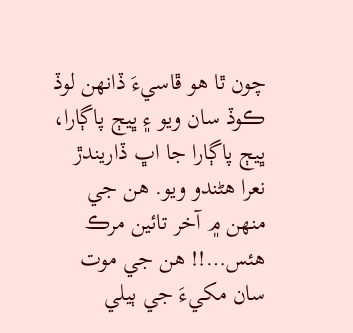چون ٿا ھو ڦاسيءَ ڏانھن لوڏ ڪوڏ سان ويو ۽ ڀيڄ پاڳارا، ڀيڄ پاڳارا جا اڀ ڏاريندڙ نعرا ھڻندو ويو. ھن جي منھن ۾ آخر تائين مرڪ ھئس…!! ھن جي موت سان مکيءَ جي ٻيلي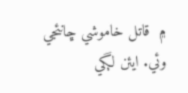۾  قاتل خاموشي ڇانئجي وئي. ايئن لڳي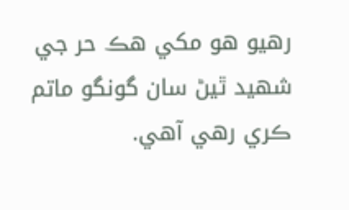رھيو هو مکي ھڪ حر جي شھيد ٿيڻ سان گونگو ماتم ڪري رهي آهي.